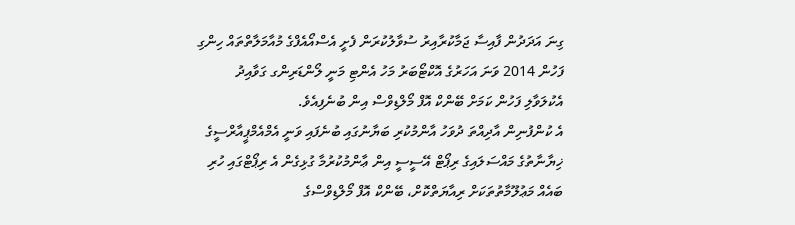ގިނަ އަދަދުން ފާއިސާ ޖަމާކުރާއިރު ސުވާލުކުރަން ފެށީ އެސްއޯއެފްގެ މުއާމަލާތްތައް ހިންގި ފަހުން 2014 ވަނަ އަހަރުގެ އޮކްޓޯބަރު މަހު އެންޓި މަނީ ލޯންޑަރިންގ ގަވާއިދު އެކުލަވާލި ފަހުން ކަމަށް ބޭންކް އޮފް މޯލްޑިވްސް އިން ބުނެފިއެވެ.
އެ ކުންފުނިން އާދިއްތަ ދުވަހު އާންމުކުރި ބަޔާނުގައި ބުނެފައި ވަނީ އެމްއެމްޕީއާރްސީގެ ޚިޔާނާތުގެ މައްސަލައިގެ ރިޕޯޓް އޭސީސީ އިން ޢާންމުކުރުމާ ގުޅިގެން އެ ރިޕޯޓްގައި ހުރި ބައެއް މަޢުލޫމާތުތަކަށް ރިއާޔަތްކޮށް، ބޭންކް އޮފް މޯލްޑިވްސްގެ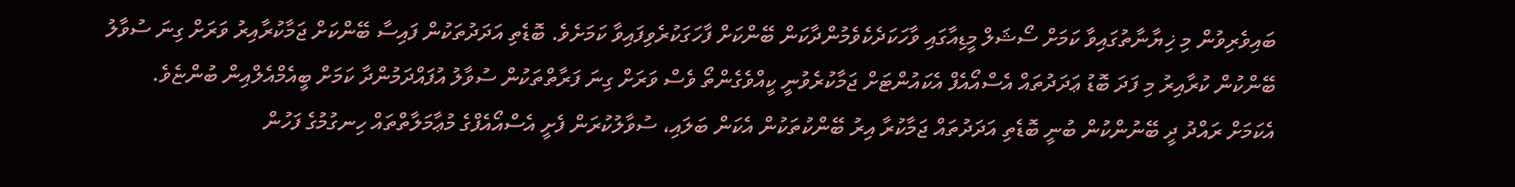ބައިވެރިވުން މި ޚިޔާނާތުގައިވާ ކަމަށް ސޯޝަލް މީޑިއާގައި ވާހަކަދެކެވެމުންދާކަން ބޭންކަށް ފާހަގަކުރެވިފައިވާ ކަމަށެވެ. ބޮޑެތި އަދަދުތަކުން ފައިސާ ބޭންކަށް ޖަމާކުރާއިރު ވަރަށް ގިނަ ސުވާލު ބޭންކުން ކުރާއިރު މި ފަދަ ބޮޑު ޢަދަދުތައް އެސްއޯއެފް އެކައުންޓަށް ޖަމާކުރެވުނީ ކީއްވެގެންތޯ ވެސް ވަރަށް ގިނަ ފަރާތްތަކުން ސުވާލު އުފައްދަމުންދާ ކަމަށް ބީއެމްއެލްއިން ބުންޏެވެ.
އެކަމަށް ރައްދު ދީ ބޭނުންކުން ބުނީ ބޮޑެތި އަދަދުތައް ޖަމާކުރާ އިރު ބޭންކުތަކުން އެކަން ބަލައި، ސުވާލުކުރަން ފެށީ އެސްއޯއެފްގެ މުޢާމަލާތްތައް ހިނގުމުގެ ފަހުން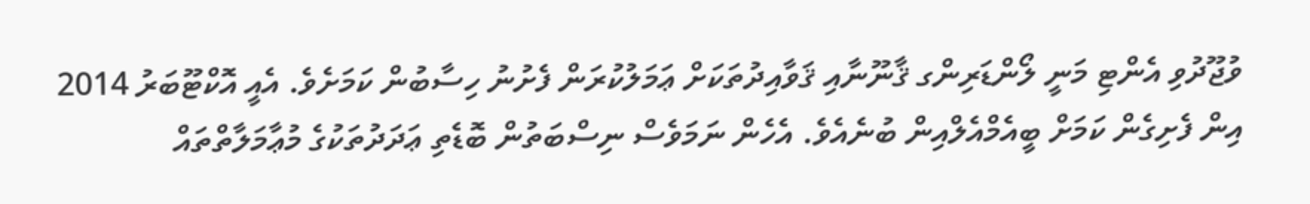ވުޖޫދުވި އެންޓި މަނީ ލޯންޑަރިންގ ޤާނޫނާއި ޤަވާއިދުތަކަށް ޢަމަލުކުރަން ފެށުނު ހިސާބުން ކަމަށެވެ. އެއީ އޮކްޓޫބަރު 2014 އިން ފެށިގެން ކަމަށް ބީއެމްއެލްއިން ބުނެއެވެ. އެހެން ނަމަވެސް ނިސްބަތުން ބޮޑެތި ޢަދަދުތަކުގެ މުޢާމަލާތްތައް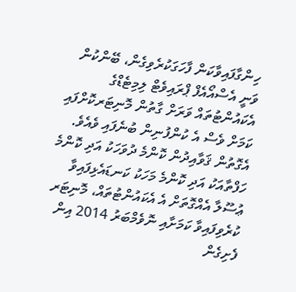ހިންގާފައިވާކަން ފާހަގަކުރެވިގެން، ބޭންކުން ވަނީ އެސްއޯއެފް ޕްރައިވެޓް ލިމިޓެޑްގެ އެކައުންޓުތައް ވަރަށް ގާތުން މޮނިޓަރކޮށްފައި ކަމަށް ވެސް އެ ކުންފުނިން ބުނެފައި ވެއެވެ. އެގޮތުން ޤަވާއިދުން ކޮންމެ ދުވަހަކު އަދި ކޮންމެ ހަފްތާއަކު އަދި ކޮންމެ މަހަކު ކަނޑައެޅިފައިވާ ޢުސޫލާ އެއްގޮތަށް އެ އެކައުންޓުތައް، މޮނިޓަރ ކުރެވިފައިވާ ކަމަށާއި ނޮވެމްބަރު 2014 އިން ފެށިގެން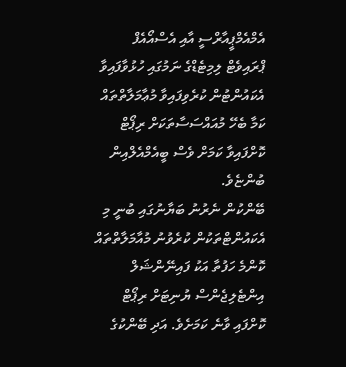އެމްއެމްޕީއާރްސީ އާއި އެސްއޯއެފް ޕްރައިވެޓް ލިމިޓެޑްގެ ނަމުގައި ހުޅުވާފައިވާ އެކައުންޓުން ކުރެވިފައިވާ މުޢާމަލާތްތައް ކަމާ ބެހޭ މުއައްސަސާތަކަށް ރިޕޯޓް ކޮށްފައިވާ ކަމަށް ވެސް ބީއެމްއެލްއިން ބުންޏެވެ.
ބޭންކުން ނެރުނު ބަޔާނުގައި ބުނީ މި އެކައުންޓްތަކުން ކުރެވުނު މުއާމަލާތްތައް ކޮންމެ ހަފުތާ އަކު ފައިނޭންޝަލް އިންޓެލިޖެންސް ޔުނިޓަށް ރިޕޯޓް ކޮށްފައި ވާނެ ކަމަށެވެ. އަދި ބޭންކުގެ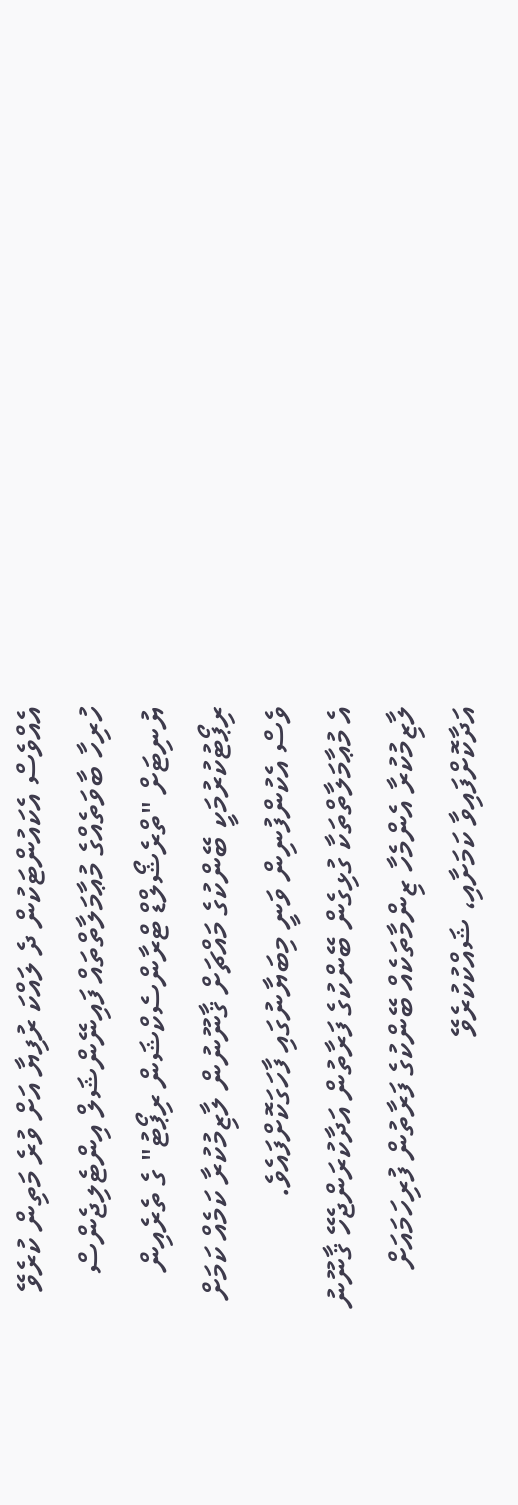އެއްވެސް އެކައުންޓަކުން ދެ ލައްކަ ރުފިޔާ އަށް ވުރެ މަތިން ކުރެވޭ ހުރިހާ ބާވަތެއްގެ މުޢާމަލާތްތައް ފައިނޭންޝަލް އިންޓެލިޖެންސް ޔުނިޓަށް "ތްރެޝޯލްޑް ޓްރާންސެކްޝަން ރިޕޯޓު" ގެ ތެރެއިން ރިޕޯޓުކުރުމަކީ ބޭންކުގެ މައްޗަށް ޤާނޫނުން ލާޒިމުކުރާ ކަމެއް ކަމަށް ވެސް އެކުންފުނިން ވަނީ މިބަޔާނުގައި ފާހަގަކޮށްފައެވެ.
އެ މުޢާމަލާތްތަކާ ގުޅިގެން ބޭންކުގެ ފަރާތުން އަދާކުރަންޖެހޭ ޤާނޫނު ލާޒިމުކުރާ އެންމެހާ ޒިންމާތަކެއް ބޭންކުގެ ފަރާތުން ފުރިހަމައަށް އަދާކޮށްފައިވާ ކަމަށާއި، ޝައްކުކުރެވޭ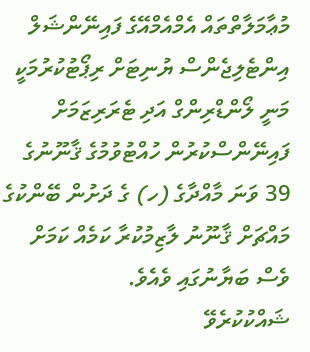މުޢާމަލާތްތައް އެމްއެމްއޭގެ ފައިނޭންޝަލް އިންޓެލިޖެންސް ޔުނިޓަށް ރިޕޯޓުކުރުމަކީ މަނީ ލޯންޑްރިންގް އަދި ޓެރަރިޒަމަށް ފައިނޭންސްކުރުން ހުއްޓުވުމުގެ ޤާނޫނުގެ 39 ވަނަ މާއްދާގެ (ހ) ގެ ދަށުން ބޭންކުގެ މައްޗަށް ޤާނޫނު ލާޒިމުކުރާ ކަމެއް ކަމަށް ވެސް ބަޔާނުގައި ވެއެވެ.
ޝައްކުކުރެވޭ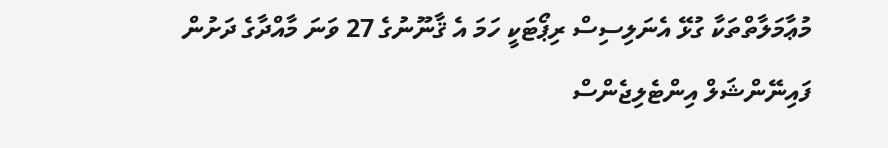މުޢާމަލާތްތަކާ ގުޅޭ އެނަލިސިސް ރިޕޯޓަކީ ހަމަ އެ ޤާނޫނުގެ 27 ވަނަ މާއްދާގެ ދަށުން ފައިނޭންޝަލް އިންޓެލިޖެންސް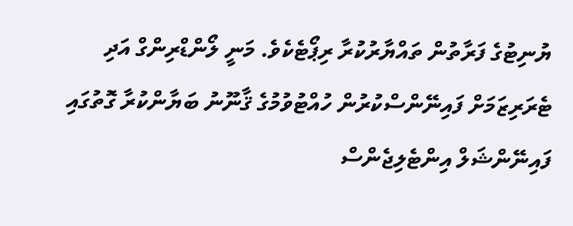ޔުނިޓުގެ ފަރާތުން ތައްޔާރުކުރާ ރިޕޯޓެކެވެ. މަނީ ލޯންޑްރިންގް އަދި ޓެރަރިޒަމަށް ފައިނޭންސްކުރުން ހުއްޓުވުމުގެ ޤާނޫނު ބަޔާންކުރާ ގޮތުގައި ފައިނޭންޝަލް އިންޓެލިޖެންސް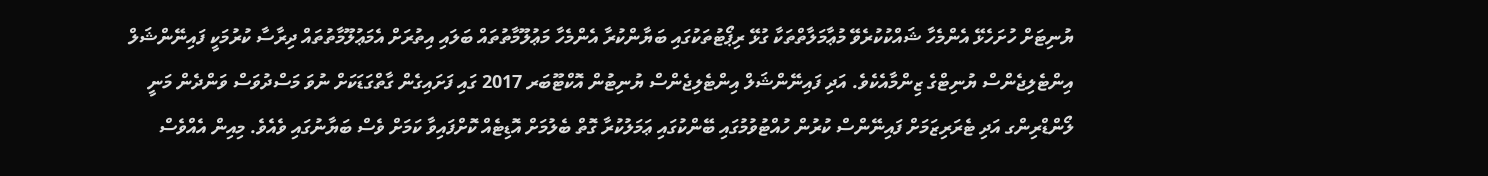ޔުނިޓަށް ހުށަހެޅޭ އެންމެހާ ޝައްކުކުރެވޭ މުޢާމަލާތްތަކާ ގުޅޭ ރިޕޯޓުތަކުގައި ބަޔާންކުރާ އެންމެހާ މަޢުލޫމާތުތައް ބަލައި އިތުރަށް އެމަޢުލޫމާތުތައް ދިރާސާ ކުރުމަކީ ފައިނޭންޝަލް އިންޓެލިޖެންސް ޔުނިޓްގެ ޒިންމާއެކެވެ. އަދި ފައިނޭންޝަލް އިންޓެލިޖެންސް ޔުނިޓުން އޮކްޓޫބަރ 2017 ގައި ފަށައިގެން ގާތްގަޑަކަށް ނުވަ މަސްދުވަސް ވަންދެން މަނީ ލޯންޑްރިންގ އަދި ޓެރަރިޒަމަށް ފައިނޭންސް ކުރުން ހުއްޓުވުމުގައި ބޭންކުގައި ޢަމަލުކުރާ ގޮތް ބެލުމަށް އޮޑިޓެއް ކޮށްފައިވާ ކަމަށް ވެސް ބަޔާނުގައި ވެއެވެ. މިއިން އެއްވެސް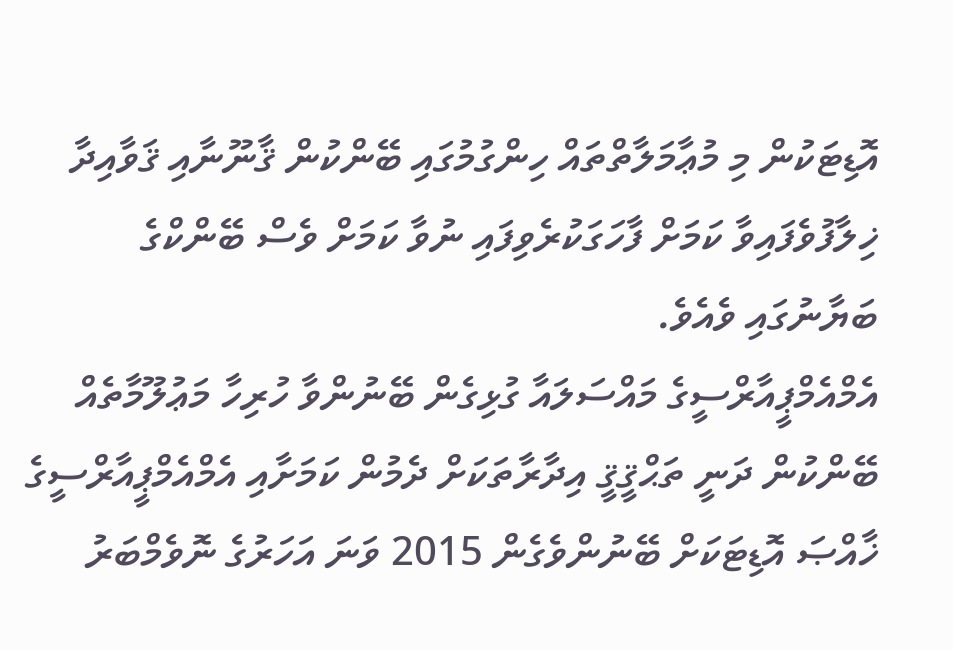އޮޑިޓަކުން މި މުޢާމަލާތްތައް ހިންގުމުގައި ބޭންކުން ޤާނޫނާއި ޤަވާއިދާ ޚިލާފުވެފައިވާ ކަމަށް ފާހަގަކުރެވިފައި ނުވާ ކަމަށް ވެސް ބޭންކްގެ ބަޔާނުގައި ވެއެވެ.
އެމްއެމްޕީއާރްސީގެ މައްސަލައާ ގުޅިގެން ބޭނުންވާ ހުރިހާ މަޢުލޫމާތެއް ބޭންކުން ދަނީ ތަޙްޤީޤީ އިދާރާތަކަށް ދެމުން ކަމަށާއި އެމްއެމްޕީއާރްސީގެ ޚާއްޞަ އޮޑިޓަކަށް ބޭނުންވެގެން 2015 ވަނަ އަހަރުގެ ނޮވެމްބަރު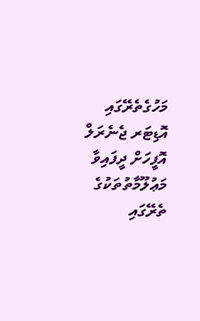މަހުގެތެރޭގައި އޮޑިޓަރ ޖެނެރަލް އޮފީހަށް ދީފައިވާ މަޢުލޫމާތުތަކުގެ ތެރޭގައި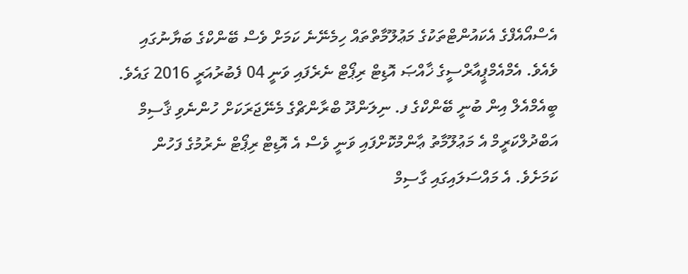އެސްއޯއެފްގެ އެކައުންޓްތަކުގެ މަޢުލޫމާތްތައް ހިމެނޭނެ ކަމަށް ވެސް ބޭންކްގެ ބަޔާނުގައި ވެއެވެ. އެމްއެމްޕީއާރްސީގެ ޚާއްޞަ އޮޑިޓް ރިޕޯޓް ނެރެފައި ވަނީ 04 ފެބުރުއަރީ 2016 ގައެވެ. ބީއެމްއެލް އިން ބުނީ ބޭންކްގެ ފ. ނިލަންދޫ ބްރާންޗްގެ މެނޭޖަރަކަށް ހުންނެވި ޤާސިމް އަބްދުލްކަރީމް އެ މަޢުލޫމާތު ޢާންމުކޮށްފައި ވަނީ ވެސް އެ އޮޑިޓް ރިޕޯޓް ނެރުމުގެ ފަހުން ކަމަށެވެ. އެ މައްސަލައިގައި ގާސިމް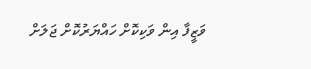ވަޒީފާ އިން ވަކިކޮށް ހައްޔަރުކޮށް ޖަލަށް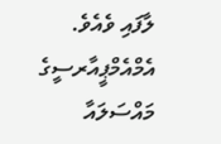ލާފައި ވެއެވެ.
އެމްއެމްޕީއާރސީގެ މައްސަލައާ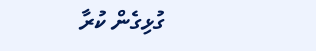ގުޅިގެން ކުރާ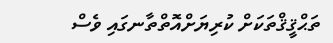ތަޙްޤީޤްތަކަށް ކުރިޔަށްއޮތްތާނގައި ވެސް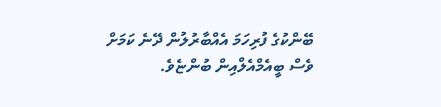ބޭންކުގެ ފުރިހަމަ އެއްބާރުލުން ދޭނެ ކަމަށް ވެސް ބީއެމްއެލްއިން ބުންޏެވެ.